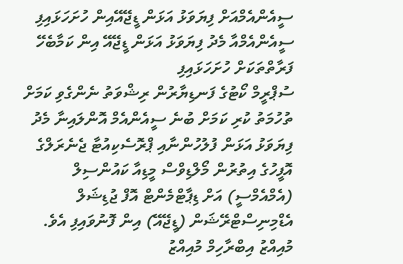ސީއެންއެމްއަށް ފިޔަވަޅު އަޅަން ޑީޖޭއޭއިން ހުށަހަޅައިފި
ސީއެންއެމްއާ މެދު ފިޔަވަޅު އަޅަން ޑީޖޭއޭ އިން ކަމާބެހޭ ފަރާތްތަކަށް ހުށަހަޅައިފި
ސުޕްރީމް ކޯޓުގެ ފަނޑިޔާރުން ރިޝްވަތު ނެންގެވި ކަމަށް ތުހުމަތު ކުރި ކަމަށް ބުނެ ސީއެންއެމް އޮންލައިނާ މެދު ފިޔަވަޅު އަޅަން ފުލުހުންނާއި ޕްރޮސެކިއުޓާ ޖެނެރަލްގެ އޮފީހުގެ އިތުރުން މޯލްޑިވްސް މީޑިއާ ކައުންސިލް (އެމްއެމްސީ) އަށް ޑިޕާޓްމެންޓް އޮފް ޖުޑިޝަލް އެޑްމިނިސްޓްރޭޝަން (ޑީޖޭއޭ) އިން ފޮނުވައިފި އެވެ.
މުއިއްޒު އިބްރާހިމް މުއިއްޒު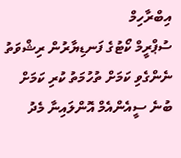އިބްރާހިމް
ސުޕްރީމް ކޯޓުގެ ފަނޑިޔާރުން ރިޝްވަތު ނެންގެވި ކަމަށް ތުހުމަތު ކުރި ކަމަށް ބުނެ ސީއެންއެމް އޮންލައިނާ މެދު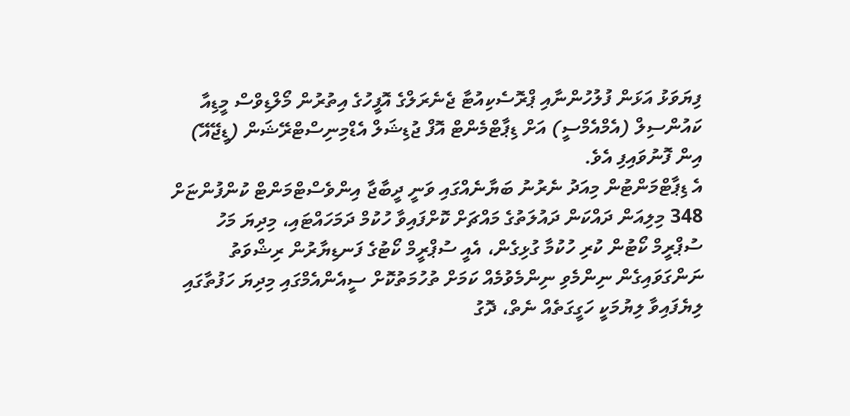ފިޔަވަޅު އަޅަން ފުލުހުންނާއި ޕްރޮސެކިއުޓާ ޖެނެރަލްގެ އޮފީހުގެ އިތުރުން މޯލްޑިވްސް މީޑިއާ ކައުންސިލް (އެމްއެމްސީ) އަށް ޑިޕާޓްމެންޓް އޮފް ޖުޑިޝަލް އެޑްމިނިސްޓްރޭޝަން (ޑީޖޭއޭ) އިން ފޮނުވައިފި އެވެ.
އެ ޑިޕާޓްމަންޓުން މިއަދު ނެރުނު ބަޔާނެއްގައި ވަނީ ދީބާޖާ އިންވެސްޓްމަންޓް ކުންފުންޏަށް 348 މިލިއަން ދައްކަން ދައުލަތުގެ މައްޗަށް ކޮށްފައިވާ ހުކުމް ދަމަހައްޓައި، މިދިޔަ މަހު ސުޕްރީމް ކޯޓުން ކުރި ހުކުމާ ގުޅިގެން، އެއީ ސުޕްރީމް ކޯޓުގެ ފަނޑިޔާރުން ރިޝްވަތު ނަންގަވައިގެން ނިންމެވި ނިންމެވުމެއް ކަމަށް ތުހުމަތުކޮށް ސީއެންއެމްގައި މިދިޔަ ހަފުތާގައި ލިޔެފައިވާ ލިޔުމަކީ ހަގީގަތެއް ނެތް، ދޮގު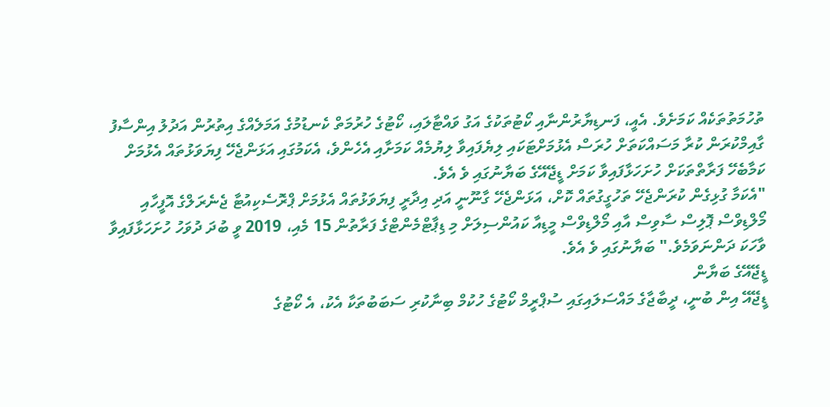ތުހުމަތުތަކެއް ކަމަށެވެ. އެއީ، ފަނޑިޔާރުންނާއި ކޯޓުތަކުގެ އަގު ވައްޓާލައި، ކޯޓުގެ ހުރުމަތް ކެނޑުމުގެ އަމަލެއްގެ އިތުރުން އަދުލު އިންސާފު ގާއިމްކުރަން ކުރާ މަސައްކަތަށް ހުރަސް އެޅުމަށްޓަކައި ލިޔެފައިވާ ލިޔުމެއް ކަމަށާއި އެހެންވެ، އެކަމުގައި އަޅަންޖެހޭ ފިޔަވަޅުތައް އެޅުމަށް ކަމާބެހޭ ފަރާތްތަކަށް ހުށަހަޅާފައިވާ ކަމަށް ޑީޖޭއޭގެ ބަޔާނުގައި ވެ އެވެ.
"އެކަމާ ގުޅިގެން ކުރަންޖެހޭ ތަހުގީގުތައް ކޮށް، އަޅަންޖެހޭ ގާނޫނީ އަދި އިދާރީ ފިޔަވަޅުތައް އެޅުމަށް ޕްރޮސެކިއުޓާ ޖެނެރަލްގެ އޮފީހާއި މޯލްޑިވްސް ޕޮލިސް ސާވިސް އާއި މޯލްޑިވްސް މީޑިއާ ކައުންސިލަށް މި ޑިޕާޓްމެންޓްގެ ފަރާތުން 15 މެއި، 2019 ވީ ބުދަ ދުވަހު ހުށަހަޅާފައިވާ ވާހަކަ ދަންނަވަމެވެ." ބަޔާނުގައި ވެ އެވެ.
ޑީޖޭއޭގެ ބަޔާން
ޑީޖޭއޭ އިން ބުނީ، ދީބާޖާގެ މައްސަލައިގައި ސުޕްރީމް ކޯޓުގެ ހުކުމް ބިނާކުރި ސަބަބުތަކާ އެކު، އެ ކޯޓުގެ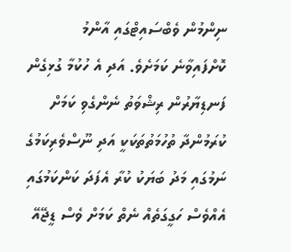ނިންމުން ވެބްސައިޓްގައި އާންމު ކޮށްފައިވާނެ ކަމަށެވެ. އަދި އެ ހުކުމާ ގުޅިގެން ފަނޑިޔާރުން ރިޝްވަތު ނެންގެވި ކަމަށް ކުރަމުންދާ ތުހުމަތުތަކަކީ އަދި ނޫސްވެރިކަމުގެ ނަމުގައި މަދު ބަޔަކު ކުރާ އެފަދަ ކަންކަމުގައި އެއްވެސް ހަގީގަތެއް ނެތް ކަމަށް ވެސް ޑީޖޭއޭ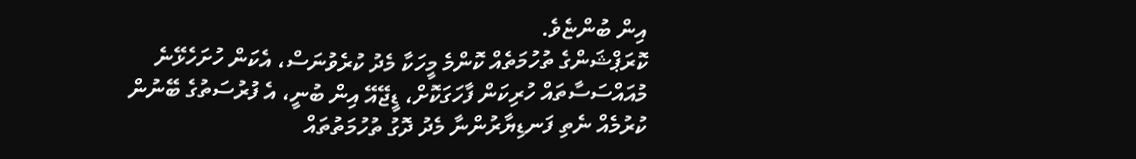އިން ބުންޏެވެ.
ކޮރަޕްޝަންގެ ތުހުމަތެއް ކޮންމެ މީހަކާ މެދު ކުރެވުނަސް، އެކަން ހުށަހެޅޭނެ މުއައްސަސާތައް ހުރިކަން ފާހަގަކޮށް، ޑީޖޭއޭ އިން ބުނީ، އެ ފުރުސަތުގެ ބޭނުން ކުރުމެއް ނެތި ފަނޑިޔާރުންނާ މެދު ދޮގު ތުހުމަތުތައް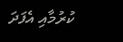ކުރުމާއި އެފަދަ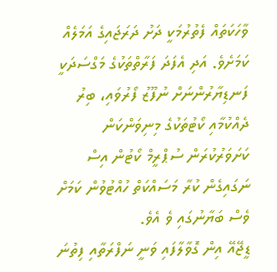ވާހަކަތައް ފެތުރުމަކީ ދަށު ދަރަޖައިގެ އަމަލެއް ކަމަށެވެ. އަދި އެފަދަ ފަރާތްތަކުގެ މަގްސަދަކީ ފަނޑިޔާރުންނަށް ނުފޫޒު ފޯރުވައި، ބިރު ދެއްކުމާއި ކޯޓުތަކުގެ މިނިވަންކަން ކަށަވަރުކުރަން ސުޕްރީމް ކޯޓުން އިސް ނަގައިގެން ކުރާ މަސައްކަތް ހުއްޓުވުން ކަމަށް ވެސް ބަޔާނުގައި ވެ އެވެ.
ޑީޖޭއޭ އިން ގޮވާލާފައި ވަނީ ނަފްރަތާއި ފިތުނަ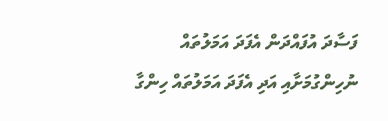ފަސާދަ އުފައްދަން އެފަދަ އަމަލުތައް ނުހިންގުމަށާއި އަދި އެފަދަ އަމަލުތައް ހިންގާ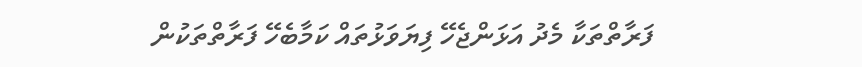ފަރާތްތަކާ މެދު އަޅަންޖެހޭ ފިޔަވަޅުތައް ކަމާބެހޭ ފަރާތްތަކުން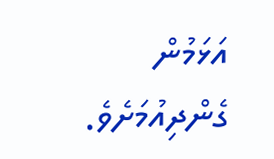އަޅަމުން ގެންދިއުމަށެވެ.